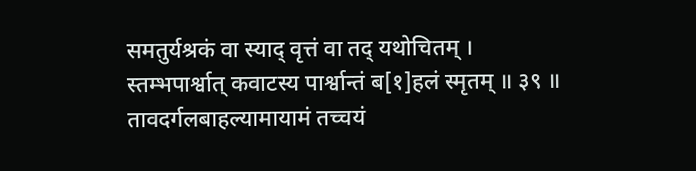समतुर्यश्रकं वा स्याद् वृत्तं वा तद् यथोचितम् ।
स्तम्भपार्श्वात् कवाटस्य पार्श्वान्तं ब[१]हलं स्मृतम् ॥ ३९ ॥
तावदर्गलबाहल्यामायामं तच्चयं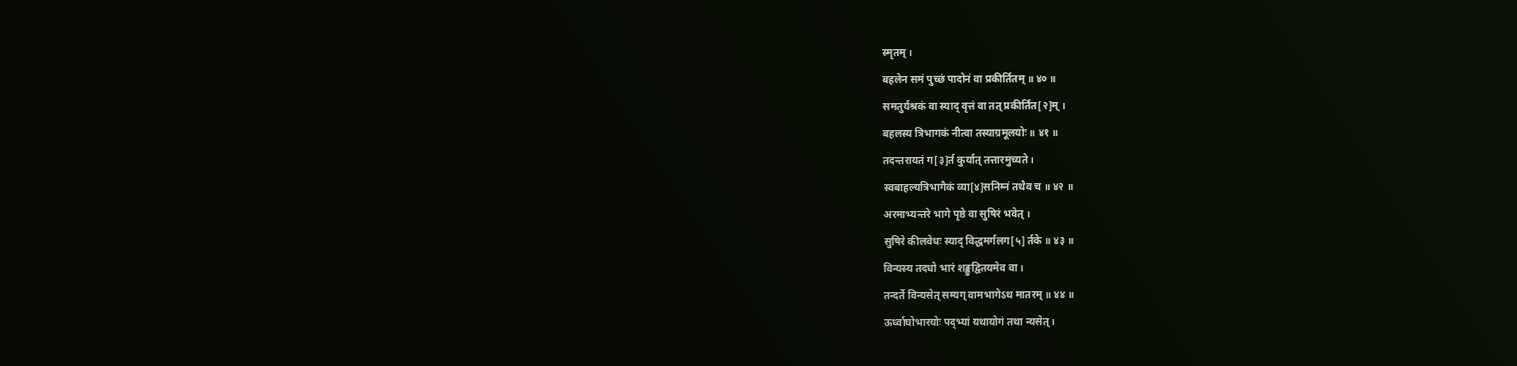स्मृतम् ।
बहलेन समं पुच्छं पादोनं वा प्रकीर्तितम् ॥ ४० ॥
समतुर्यश्रकं वा स्याद् वृत्तं वा तत् प्रकीर्तित[२]म् ।
बहलस्य त्रिभागकं नीत्वा तस्याग्रमूलयोः ॥ ४१ ॥
तदन्तरायतं ग[३]र्त कुर्यात् तत्तारमुच्यते ।
स्वबाहल्यत्रिभागैकं व्या[४]सनिम्नं तथैव च ॥ ४२ ॥
अरमाभ्यन्तरे भागे पृष्ठे वा सुषिरं भवेत् ।
सुषिरे कीलवेधः स्याद् विद्धमर्गलग[५] र्तके ॥ ४३ ॥
विन्यस्य तदधो भारं शङ्कुद्वितयमेव वा ।
तन्दर्ते विन्यसेत् सम्यग् वामभागेऽथ मातरम् ॥ ४४ ॥
ऊर्ध्वाघोभारयोः पद्भ्यां यथायोगं तथा न्यसेत् ।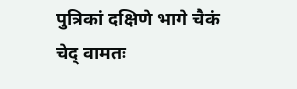पुत्रिकां दक्षिणे भागे चैकं चेद् वामतः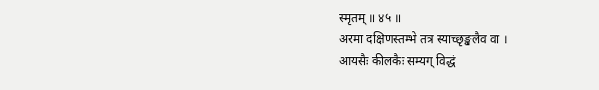स्मृतम् ॥ ४५ ॥
अरमा दक्षिणस्तम्भे तत्र स्याच्छृङ्खलैव वा ।
आयसैः कीलकैः सम्यग् विद्धं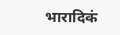भारादिकं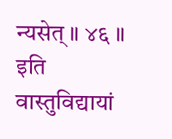न्यसेत् ॥ ४६ ॥
इति वास्तुविद्यायां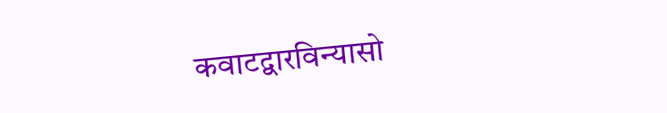कवाटद्वारविन्यासो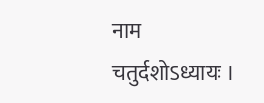नाम
चतुर्दशोऽध्यायः ।